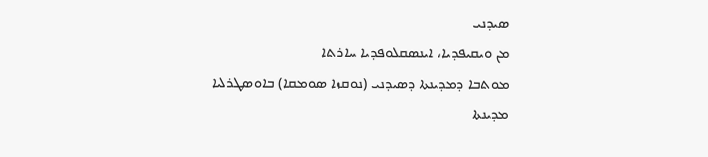ܣܝܕܢܝ
ܡܢ ܘܝܩܝܦܕܝܐ، ܐܝܢܣܩܠܘܦܕܝܐ ܚܐܪܬܐ
ܡܘܬܒܐ ܕܡܕܝܢܬܐ ܕܣܝܕܢܝ (ܢܘܩܙܐ ܣܘܡܩܐ) ܒܐܘܣܛܪܠܝܐ
ܡܕܝܢܬܐ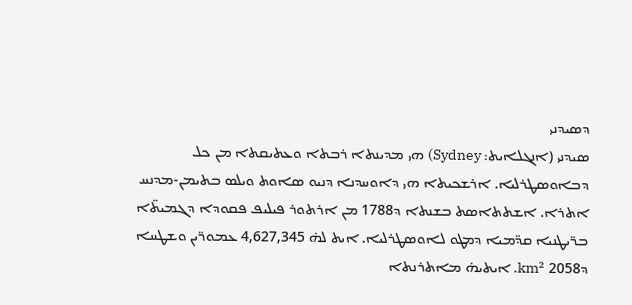ܕܣܝܕܢܝ
ܣܝܕܢܝ (ܐܢܓܠܐܝܬ: Sydney) ܗܝ ܡܕܝܢܬܐ ܪܒܬܐ ܘܥܬܝܩܬܐ ܡܢ ܟܠ ܕܒܐܘܣܛܪܠܝܐ. ܐܪܫܟܝܬܐ ܗܝ ܕܐܘܚܕܢܐ ܕܢܝܘ ܣܐܘܬ ܘܝܠܣ ܒܬܝܡܢ-ܡܕܢܚ ܐܬܪܐ. ܐܫܬܬܐܣܬ ܒܫܢܬܐ ܕ1788 ܡܢ ܐܪܬܘܪ ܦܝܠܝܦ ܦܩܘܕܐ ܕܓܡܝܬ̈ܐ ܒܪ̈ܝܛܢܝܐ ܩܕ̈ܡܝܐ ܕܡܛܘ ܠܐܘܣܛܪܠܝܐ. ܐܝܬ ܠܗ̇ 4,627,345 ܥܡܘܪ̈ܝܢ ܘܫܛܚܐ ܕ2058 km². ܐܝܬܝܗ̇ ܡܐܬܪܢܬܐ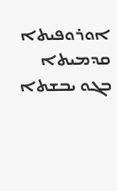ܐܘܪܘܦܝܬܐ ܩܕܡܝܬܐ ܒܓܘ ܝܒܫܬܐ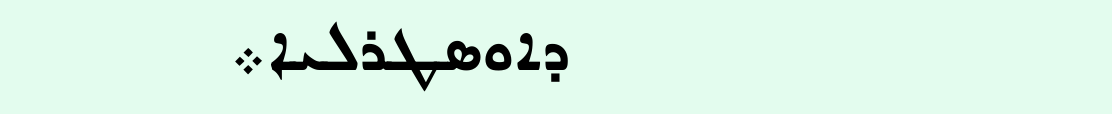ܕܐܘܣܛܪܠܝܐ܀